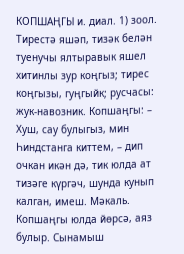КОПШАҢГЫ и. диал. 1) зоол. Тирестә яшәп, тизәк белән туенучы ялтыравык яшел хитинлы зур коңгыз; тирес коңгызы, гуңгыйк; русчасы: жук-навозник. Копшаңгы: – Хуш, сау булыгыз, мин Һиндстанга киттем, – дип очкан икән дә, тик юлда ат тизәге күргәч, шунда кунып калган, имеш. Мәкаль. Копшаңгы юлда йөрсә, аяз булыр. Сынамыш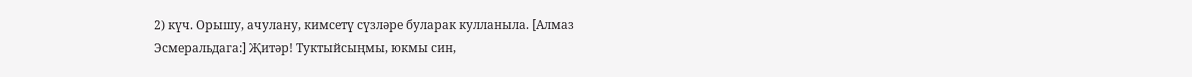2) күч. Орышу, ачулану, кимсетү сүзләре буларак кулланыла. [Алмаз Эсмеральдага:] Җитәр! Туктыйсыңмы, юкмы син,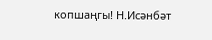копшаңгы! Н.Исәнбәт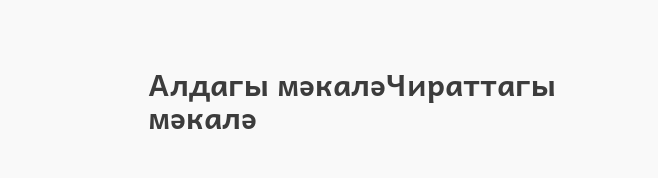Алдагы мәкаләЧираттагы мәкалә